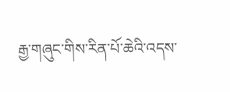རྒྱ་གཞུང་གིས་རིན་པོ་ཆེའི་འདས་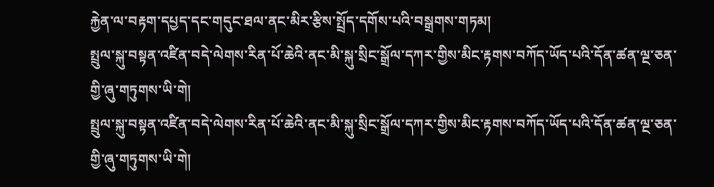རྐྱེན་ལ་བརྟག་དཔྱད་དང་གདུང་ཐལ་ནང་མིར་རྩིས་སྤྲོད་དགོས་པའི་བསྒྲགས་གཏམ།
སྤྲུལ་སྐུ་བསྟན་འཛིན་བདེ་ལེགས་རིན་པོ་ཆེའི་ནང་མི་སྐུ་སྲིང་སྒྲོལ་དཀར་གྱིས་མིང་རྟགས་བཀོད་ཡོད་པའི་དོན་ཚན་ལྔ་ཅན་གྱི་ཞུ་གཏུགས་ཡི་གེ།
སྤྲུལ་སྐུ་བསྟན་འཛིན་བདེ་ལེགས་རིན་པོ་ཆེའི་ནང་མི་སྐུ་སྲིང་སྒྲོལ་དཀར་གྱིས་མིང་རྟགས་བཀོད་ཡོད་པའི་དོན་ཚན་ལྔ་ཅན་གྱི་ཞུ་གཏུགས་ཡི་གེ།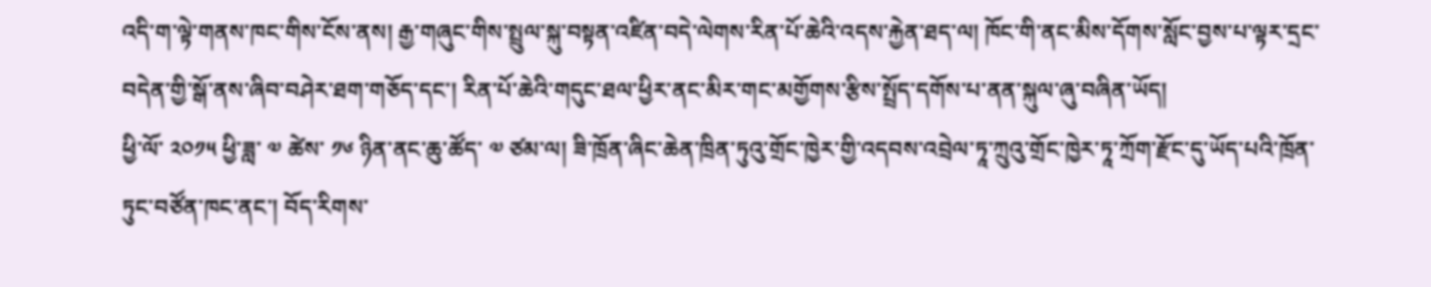འདི་ག་ལྟེ་གནས་ཁང་གིས་ངོས་ནས། རྒྱ་གཞུང་གིས་སྤྲུལ་སྐུ་བསྟན་འཛིན་བདེ་ལེགས་རིན་པོ་ཆེའི་འདས་རྐྱེན་ཐད་ལ། ཁོང་གི་ནང་མིས་དོགས་སློང་བྱས་པ་ལྟར་དྲང་བདེན་གྱི་སྒོ་ནས་ཞིབ་བཤེར་ཐག་གཅོད་དང་། རིན་པོ་ཆེའི་གདུང་ཐལ་ཕྱིར་ནང་མིར་གང་མགྱོགས་རྩིས་སྤྲོད་དགོས་པ་ནན་སྐུལ་ཞུ་བཞིན་ཡོད།
ཕྱི་ལོ་ ༢༠༡༥ ཕྱི་ཟླ་ ༧ ཚེས་ ༡༦ ཉིན་ནང་ཆུ་ཚོད་ ༧ ཙམ་ལ། ཟི་ཁྲོན་ཞིང་ཆེན་ཁྲིན་ཏུའུ་གྲོང་ཁྱེར་གྱི་འདབས་འབྲེལ་ཏཱ་ཀྲུའུ་གྲོང་ཁྱེར་ཏཱ་ཀྲོག་རྫོང་དུ་ཡོད་པའི་ཁྲོན་ཏུང་བཙོན་ཁང་ནང་། བོད་རིགས་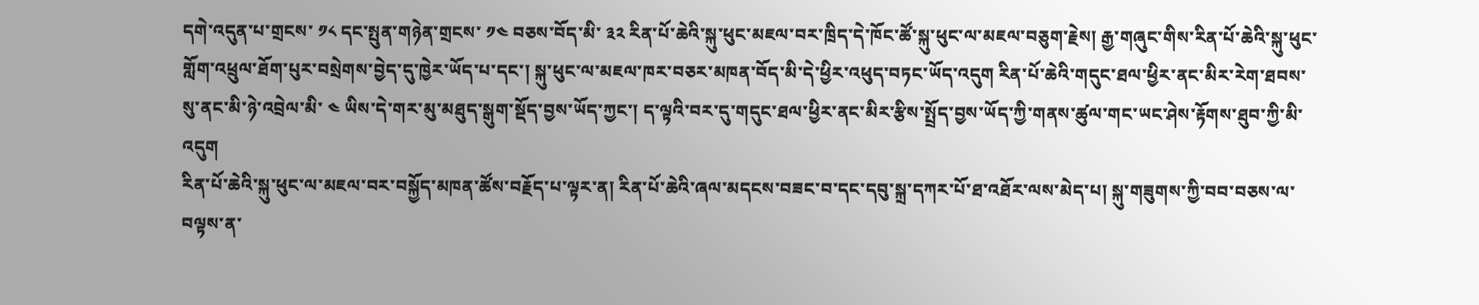དགེ་འདུན་པ་གྲངས་ ༡༨ དང་སྤུན་གཉེན་གྲངས་ ༡༤ བཅས་བོད་མི་ ༣༢ རིན་པོ་ཆེའི་སྐུ་ཕུང་མཇལ་བར་ཁྲིད་དེ་ཁོང་ཚོ་སྐུ་ཕུང་ལ་མཇལ་བཅུག་རྗེས། རྒྱ་གཞུང་གིས་རིན་པོ་ཆེའི་སྐུ་ཕུང་གློག་འཕྲུལ་ཐོག་པུར་བསྲེགས་བྱེད་དུ་ཁྱེར་ཡོད་པ་དང་། སྐུ་ཕུང་ལ་མཇལ་ཁར་བཅར་མཁན་བོད་མི་དེ་ཕྱིར་འཕུད་བཏང་ཡོད་འདུག རིན་པོ་ཆེའི་གདུང་ཐལ་ཕྱིར་ནང་མིར་རེག་ཐབས་སུ་ནང་མི་ཉེ་འབྲེལ་མི་ ༤ ཡིས་དེ་གར་མུ་མཐུད་སྒུག་སྡོད་བྱས་ཡོད་ཀྱང་། ད་ལྟའི་བར་དུ་གདུང་ཐལ་ཕྱིར་ནང་མིར་རྩིས་སྤྲོད་བྱས་ཡོད་ཀྱི་གནས་ཚུལ་གང་ཡང་ཤེས་རྟོགས་ཐུབ་ཀྱི་མི་འདུག
རིན་པོ་ཆེའི་སྐུ་ཕུང་ལ་མཇལ་བར་བསྐྱོད་མཁན་ཚོས་བརྗོད་པ་ལྟར་ན། རིན་པོ་ཆེའི་ཞལ་མདངས་བཟང་བ་དང་དབུ་སྐྲ་དཀར་པོ་ཐ་འཐོར་ལས་མེད་པ། སྐུ་གཟུགས་ཀྱི་བབ་བཅས་ལ་བལྟས་ན་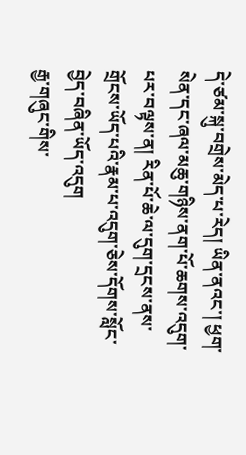དེ་ཙམ་སྐུ་བགྲེས་མེད་པ་རེད། ཡིན་ནའང་། ཕྱག་སེན་དང་ཞལ་མཆུ་གཉིས་ནག་པོ་ཆགས་འདུག་པར་བལྟས་ན། རིན་པོ་ཆེ་ལ་དུག་དྲངས་ནས་གྲོངས་ཡོད་པའི་རྣམ་པ་འདུག་ཅེས་དོགས་སློང་བྱེད་བཞིན་ཡོད་འདུག
རྒྱ་གཞུང་གིས་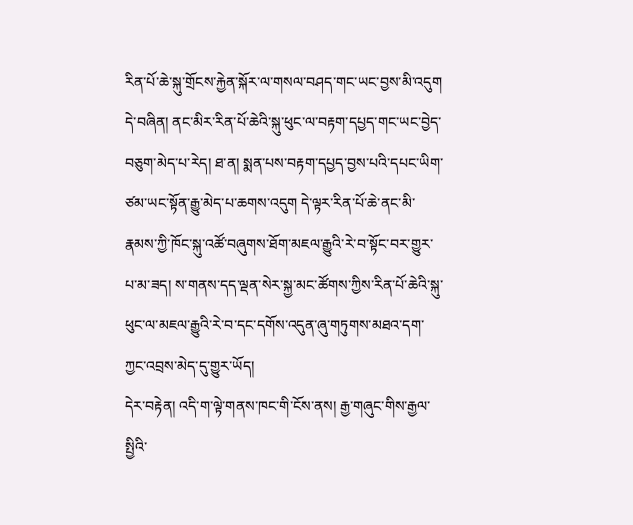རིན་པོ་ཆེ་སྐུ་གྲོངས་རྐྱེན་སྐོར་ལ་གསལ་བཤད་གང་ཡང་བྱས་མི་འདུག དེ་བཞིན། ནང་མིར་རིན་པོ་ཆེའི་སྐུ་ཕུང་ལ་བརྟག་དཔྱད་གང་ཡང་བྱེད་བཅུག་མེད་པ་རེད། ཐ་ན། སྨན་པས་བརྟག་དཔྱད་བྱས་པའི་དཔང་ཡིག་ཙམ་ཡང་སྟོན་རྒྱུ་མེད་པ་ཆགས་འདུག དེ་ལྟར་རིན་པོ་ཆེ་ནང་མི་རྣམས་ཀྱི་ཁོང་སྐུ་འཚོ་བཞུགས་ཐོག་མཇལ་རྒྱུའི་རེ་བ་སྟོང་བར་གྱུར་པ་མ་ཟད། ས་གནས་དད་ལྡན་སེར་སྐྱ་མང་ཚོགས་ཀྱིས་རིན་པོ་ཆེའི་སྐུ་ཕུང་ལ་མཇལ་རྒྱུའི་རེ་བ་དང་དགོས་འདུན་ཞུ་གཏུགས་མཐའ་དག་ཀྱང་འབྲས་མེད་དུ་གྱུར་ཡོད།
དེར་བརྟེན། འདི་ག་ལྟེ་གནས་ཁང་གི་ངོས་ནས། རྒྱ་གཞུང་གིས་རྒྱལ་སྤྱིའི་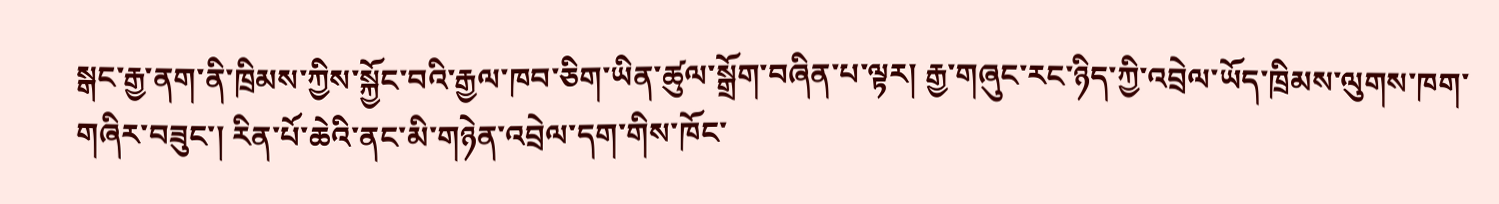སྒང་རྒྱ་ནག་ནི་ཁྲིམས་ཀྱིས་སྐྱོང་བའི་རྒྱལ་ཁབ་ཅིག་ཡིན་ཚུལ་སྒྲོག་བཞིན་པ་ལྟར། རྒྱ་གཞུང་རང་ཉིད་ཀྱི་འབྲེལ་ཡོད་ཁྲིམས་ལུགས་ཁག་གཞིར་བཟུང་། རིན་པོ་ཆེའི་ནང་མི་གཉེན་འབྲེལ་དག་གིས་ཁོང་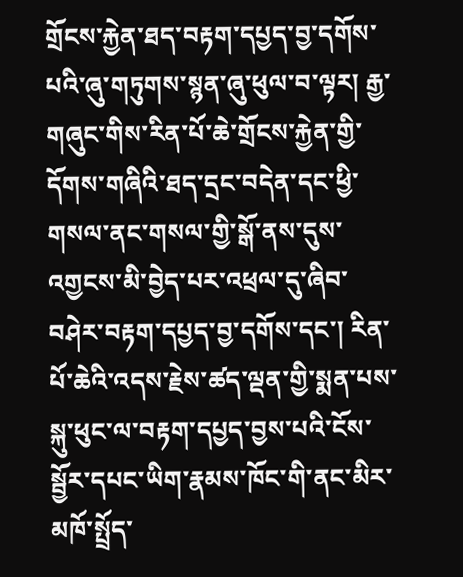གྲོངས་རྐྱེན་ཐད་བརྟག་དཔྱད་བྱ་དགོས་པའི་ཞུ་གཏུགས་སྙན་ཞུ་ཕུལ་བ་ལྟར། རྒྱ་གཞུང་གིས་རིན་པོ་ཆེ་གྲོངས་རྐྱེན་གྱི་དོགས་གཞིའི་ཐད་དྲང་བདེན་དང་ཕྱི་གསལ་ནང་གསལ་གྱི་སྒོ་ནས་དུས་འགྱངས་མི་བྱེད་པར་འཕྲལ་དུ་ཞིབ་བཤེར་བརྟག་དཔྱད་བྱ་དགོས་དང་། རིན་པོ་ཆེའི་འདས་རྗེས་ཚད་ལྡན་གྱི་སྨན་པས་སྐུ་ཕུང་ལ་བརྟག་དཔྱད་བྱས་པའི་ངོས་སྦྱོར་དཔང་ཡིག་རྣམས་ཁོང་གི་ནང་མིར་མཁོ་སྤྲོད་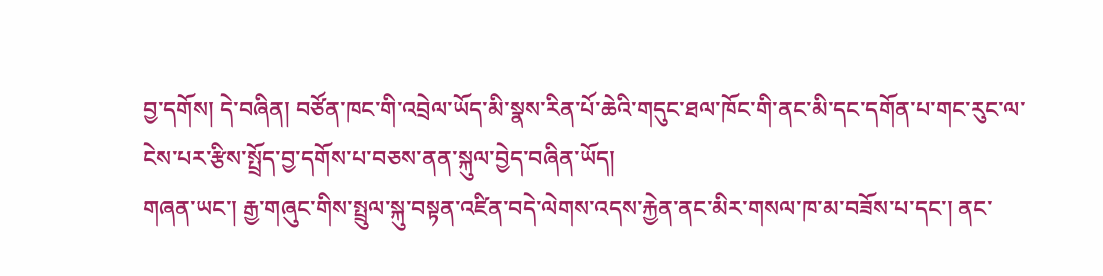བྱ་དགོས། དེ་བཞིན། བཙོན་ཁང་གི་འབྲེལ་ཡོད་མི་སྣས་རིན་པོ་ཆེའི་གདུང་ཐལ་ཁོང་གི་ནང་མི་དང་དགོན་པ་གང་རུང་ལ་ངེས་པར་རྩིས་སྤྲོད་བྱ་དགོས་པ་བཅས་ནན་སྐུལ་བྱེད་བཞིན་ཡོད།
གཞན་ཡང་། རྒྱ་གཞུང་གིས་སྤྲུལ་སྐུ་བསྟན་འཛིན་བདེ་ལེགས་འདས་རྐྱེན་ནང་མིར་གསལ་ཁ་མ་བཟོས་པ་དང་། ནང་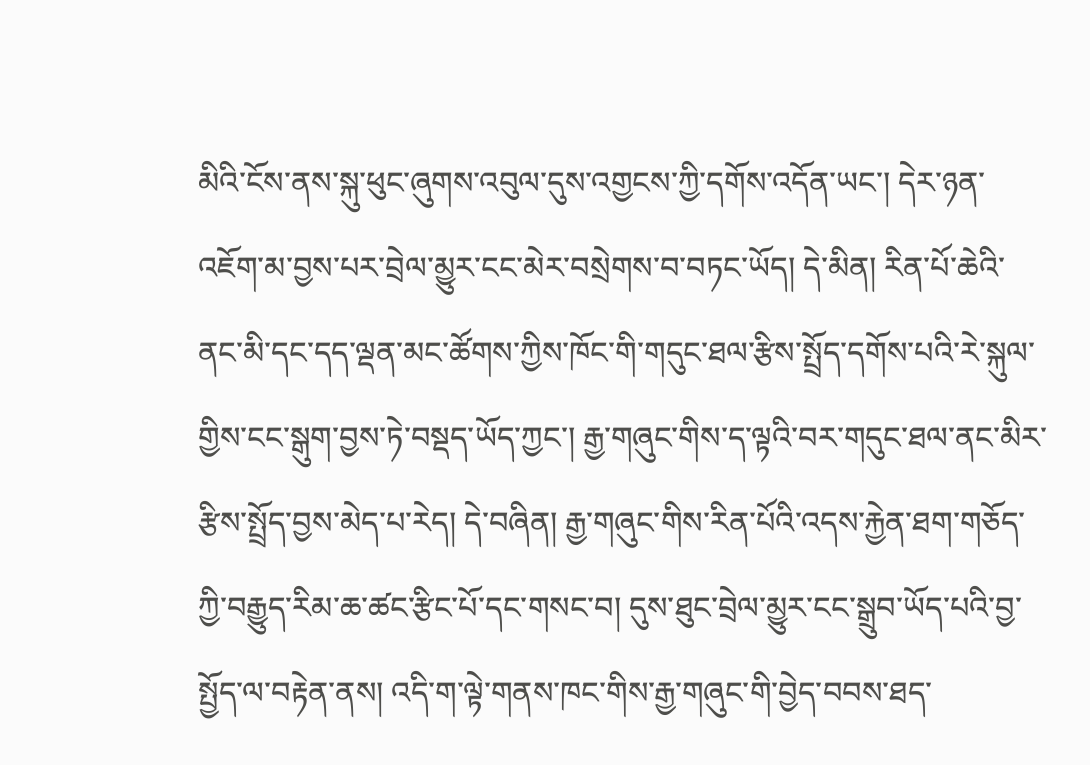མིའི་ངོས་ནས་སྐུ་ཕུང་ཞུགས་འབུལ་དུས་འགྱངས་ཀྱི་དགོས་འདོན་ཡང་། དེར་ཉན་འཇོག་མ་བྱས་པར་བྲེལ་མྱུར་ངང་མེར་བསྲེགས་བ་བཏང་ཡོད། དེ་མིན། རིན་པོ་ཆེའི་ནང་མི་དང་དད་ལྡན་མང་ཚོགས་ཀྱིས་ཁོང་གི་གདུང་ཐལ་རྩིས་སྤྲོད་དགོས་པའི་རེ་སྐུལ་གྱིས་ངང་སྒུག་བྱས་ཏེ་བསྡད་ཡོད་ཀྱང་། རྒྱ་གཞུང་གིས་ད་ལྟའི་བར་གདུང་ཐལ་ནང་མིར་རྩིས་སྤྲོད་བྱས་མེད་པ་རེད། དེ་བཞིན། རྒྱ་གཞུང་གིས་རིན་པོའི་འདས་རྐྱེན་ཐག་གཅོད་ཀྱི་བརྒྱུད་རིམ་ཆ་ཚང་རྩིང་པོ་དང་གསང་བ། དུས་ཐུང་བྲེལ་མྱུར་ངང་སྒྲུབ་ཡོད་པའི་བྱ་སྤྱོད་ལ་བརྟེན་ནས། འདི་ག་ལྟེ་གནས་ཁང་གིས་རྒྱ་གཞུང་གི་བྱེད་བབས་ཐད་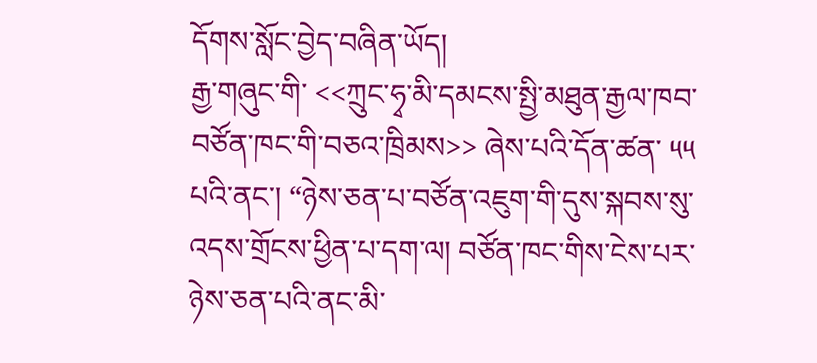དོགས་སློང་བྱེད་བཞིན་ཡོད།
རྒྱ་གཞུང་གི་ <<ཀྲུང་ཧྭ་མི་དམངས་སྤྱི་མཐུན་རྒྱལ་ཁབ་བཙོན་ཁང་གི་བཅའ་ཁྲིམས>> ཞེས་པའི་དོན་ཚན་ ༥༥ པའི་ནང་། “ཉེས་ཅན་པ་བཙོན་འཇུག་གི་དུས་སྐབས་སུ་འདས་གྲོངས་ཕྱིན་པ་དག་ལ། བཙོན་ཁང་གིས་ངེས་པར་ཉེས་ཅན་པའི་ནང་མི་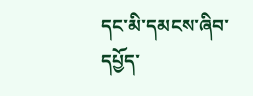དང་མི་དམངས་ཞིབ་དཔྱོད་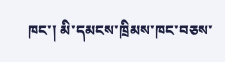ཁང་། མི་དམངས་ཁྲིམས་ཁང་བཅས་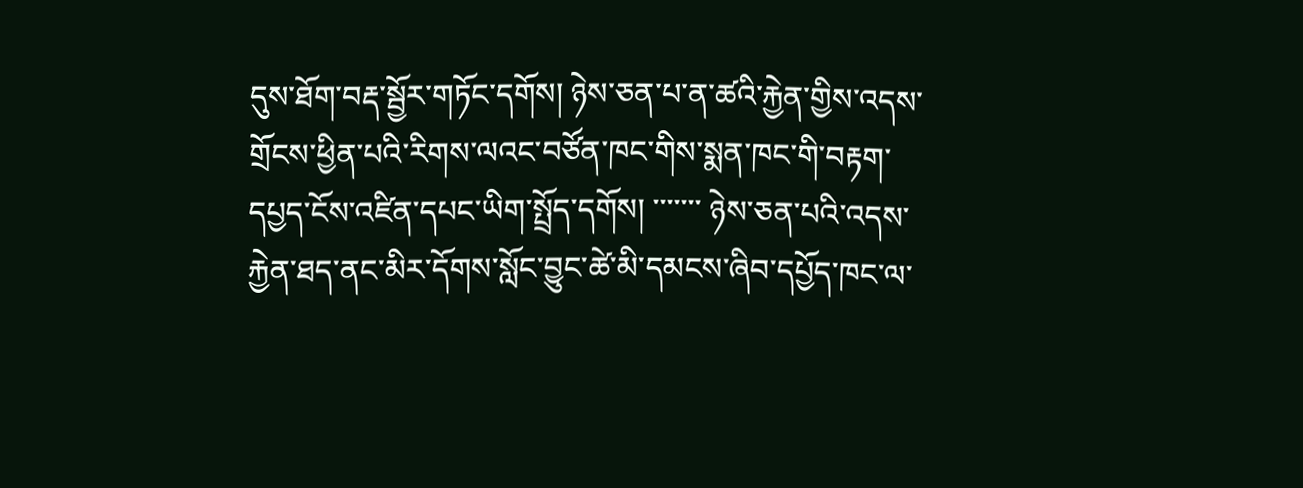དུས་ཐོག་བརྡ་སྦྱོར་གཏོང་དགོས། ཉེས་ཅན་པ་ན་ཚའི་རྐྱེན་གྱིས་འདས་གྲོངས་ཕྱིན་པའི་རིགས་ལའང་བཙོན་ཁང་གིས་སྨན་ཁང་གི་བརྟག་དཔྱད་ངོས་འཛིན་དཔང་ཡིག་སྤྲོད་དགོས། ་་་་་་་ ཉེས་ཅན་པའི་འདས་རྐྱེན་ཐད་ནང་མིར་དོགས་སློང་བྱུང་ཚེ་མི་དམངས་ཞིབ་དཔྱོད་ཁང་ལ་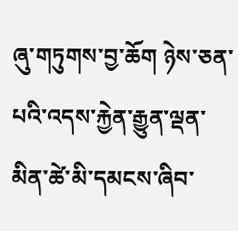ཞུ་གཏུགས་བྱ་ཆོག ཉེས་ཅན་པའི་འདས་རྐྱེན་རྒྱུན་ལྡན་མིན་ཚེ་མི་དམངས་ཞིབ་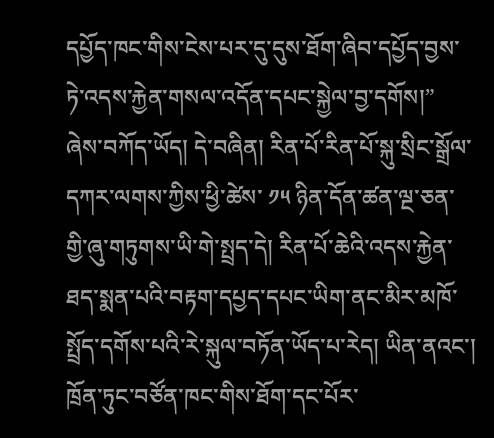དཔྱོད་ཁང་གིས་ངེས་པར་དུ་དུས་ཐོག་ཞིབ་དཔྱོད་བྱས་ཏེ་འདས་རྐྱེན་གསལ་འདོན་དཔང་སྐྱེལ་བྱ་དགོས།” ཞེས་བཀོད་ཡོད། དེ་བཞིན། རིན་པོ་རིན་པོ་སྐུ་སྲིང་སྒྲོལ་དཀར་ལགས་ཀྱིས་ཕྱི་ཚེས་ ༡༥ ཉིན་དོན་ཚན་ལྔ་ཅན་གྱི་ཞུ་གཏུགས་ཡི་གེ་སྤྲད་དེ། རིན་པོ་ཆེའི་འདས་རྐྱེན་ཐད་སྨན་པའི་བརྟག་དཔྱད་དཔང་ཡིག་ནང་མིར་མཁོ་སྤྲོད་དགོས་པའི་རེ་སྐུལ་བཏོན་ཡོད་པ་རེད། ཡིན་ནའང་། ཁྲོན་ཏུང་བཙོན་ཁང་གིས་ཐོག་དང་པོར་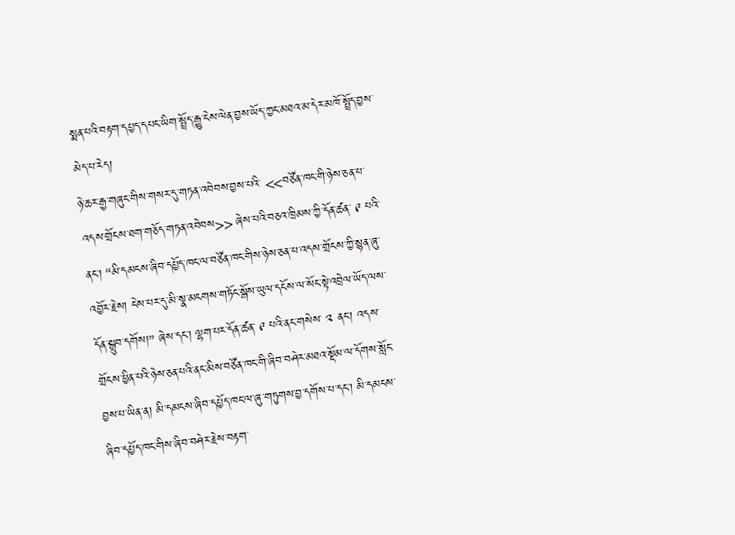སྨན་པའི་བརྟག་དཔྱད་དཔང་ཡིག་སྤྲོད་རྒྱུ་ངེས་ལེན་བྱས་ཡོད་ཀྱང་མཐའ་མ་དེར་མཁོ་སྤྲོད་བྱས་མེད་པ་རེད།
ཉེ་ཆར་རྒྱ་གཞུང་གིས་གསར་དུ་གཏན་འབེབས་བྱས་པའི་ <<བཙོན་ཁང་གི་ཉེས་ཅན་པ་འདས་གྲོངས་ཐག་གཅོད་གཏན་འབེབས>> ཞེས་པའི་བཅའ་ཁྲིམས་ཀྱི་དོན་ཚན་ ༩ པའི་ནང་། “མི་དམངས་ཞིབ་དཔྱོད་ཁང་ལ་བཙོན་ཁང་གིས་ཉེས་ཅན་པ་འདས་གྲོངས་ཀྱི་སྙན་ཞུ་འབྱོར་རྗེས། ངེས་པར་དུ་མི་སྣ་མངགས་གཏོང་སྒོས་ཡུལ་དངོས་ལ་སོང་སྟེ་འབྲེལ་ཡོད་ལས་དོན་སྒྲུབ་དགོས།” ཞེས་དང་། ལྷག་པར་དོན་ཚན་ ༩ པའི་ནང་གསེས་ ༢ ནང་། འདས་གྲོངས་ཕྱིན་པའི་ཉེས་ཅན་པའི་ནང་མིས་བཙོན་ཁང་གི་ཞིབ་བཤེར་མཐའ་སྡོམ་ལ་དོགས་སློང་བྱས་པ་ཡིན་ན། མི་དམངས་ཞིབ་དཔྱོད་ཁང་ལ་ཞུ་གཏུགས་བྱ་དགོས་པ་དང་། མི་དམངས་ཞིབ་དཔྱོད་ཁང་གིས་ཞིབ་བཤེར་རྗེས་བརྟག་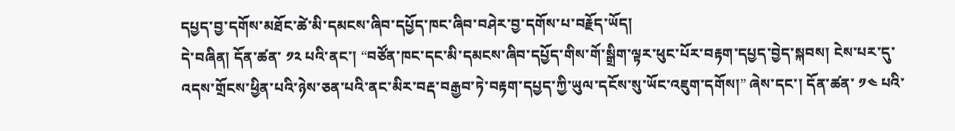དཔྱད་བྱ་དགོས་མཐོང་ཚེ་མི་དམངས་ཞིབ་དཔྱོད་ཁང་ཞིབ་བཤེར་བྱ་དགོས་པ་བརྗོད་ཡོད།
དེ་བཞིན། དོན་ཚན་ ༡༢ པའི་ནང་། “བཙོན་ཁང་དང་མི་དམངས་ཞིབ་དཔྱོད་གིས་གོ་སྒྲིག་ལྟར་ཕུང་པོར་བརྟག་དཔྱད་བྱེད་སྐབས། ངེས་པར་དུ་འདས་གྲོངས་ཕྱིན་པའི་ཉེས་ཅན་པའི་ནང་མིར་བརྡ་བརྒྱབ་ཏེ་བརྟག་དཔྱད་ཀྱི་ཡུལ་དངོས་སུ་ཡོང་འཇུག་དགོས།” ཞེས་དང་། དོན་ཚན་ ༡༤ པའི་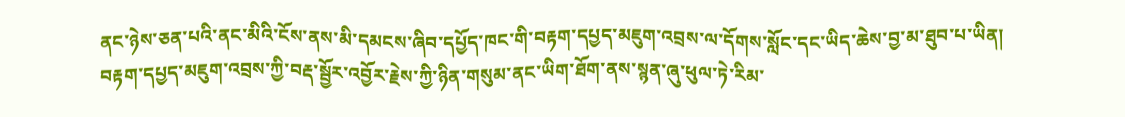ནང་ཉེས་ཅན་པའི་ནང་མིའི་ངོས་ནས་མི་དམངས་ཞིབ་དཔྱོད་ཁང་གི་བརྟག་དཔྱད་མཇུག་འབྲས་ལ་དོགས་སློང་དང་ཡིད་ཆེས་བྱ་མ་ཐུབ་པ་ཡིན། བརྟག་དཔྱད་མཇུག་འབྲས་ཀྱི་བརྡ་སྦྱོར་འབྱོར་རྗེས་ཀྱི་ཉིན་གསུམ་ནང་ཡིག་ཐོག་ནས་སྙན་ཞུ་ཕུལ་ཏེ་རིམ་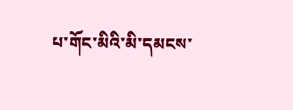པ་གོང་མིའི་མི་དམངས་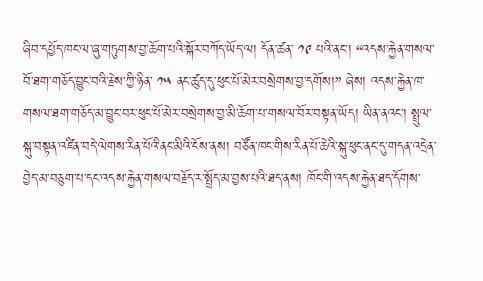ཞིབ་དཔྱོད་ཁང་ལ་ཞུ་གཏུགས་བྱ་ཆོག་པའི་སྐོར་བཀོད་ཡོད་ལ། དོན་ཚན་ ༡༩ པའི་ནང་། “འདས་རྐྱེན་གསལ་བོ་ཐག་གཅོད་བྱུང་བའི་རྗེས་ཀྱི་ཉིན་ ༡༥ ནང་ཚུད་དུ་ཕུང་པོ་མེར་བསྲེགས་བྱ་དགོས།” ཞེས། འདས་རྐྱེན་ཁ་གསལ་ཐག་གཅོད་མ་བྱུང་བར་ཕུང་པོ་མེར་བསྲེགས་བྱ་མི་ཆོག་པ་གསལ་བོར་བསྟན་ཡོད། ཡིན་ནའང་། སྤྲུལ་སྐུ་བསྟན་འཛིན་བདེ་ལེགས་རིན་པོའི་ནང་མིའི་ངོས་ནས། བཙོན་ཁང་གིས་རིན་པོ་ཆེའི་སྐུ་ཕུང་ནང་དུ་གདན་འདྲེན་བྱེད་མ་བཅུག་པ་དང་འདས་རྐྱེན་གསལ་བརྗོད་ར་སྤྲོད་མ་བྱས་པའི་ཐད་ནས། ཁོང་གི་འདས་རྐྱེན་ཐད་དོགས་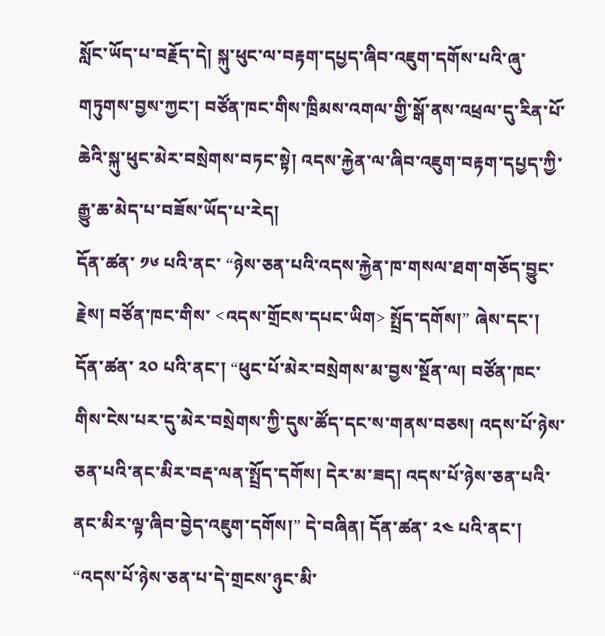སློང་ཡོད་པ་བརྗོད་དེ། སྐུ་ཕུང་ལ་བརྟག་དཔྱད་ཞིབ་འཇུག་དགོས་པའི་ཞུ་གཏུགས་བྱས་ཀྱང་། བཙོན་ཁང་གིས་ཁྲིམས་འགལ་གྱི་སྒོ་ནས་འཕྲལ་དུ་རིན་པོ་ཆེའི་སྐུ་ཕུང་མེར་བསྲེགས་བཏང་སྟེ། འདས་རྐྱེན་ལ་ཞིབ་འཇུག་བརྟག་དཔྱད་ཀྱི་རྒྱུ་ཆ་མེད་པ་བཟོས་ཡོད་པ་རེད།
དོན་ཚན་ ༡༦ པའི་ནང་ “ཉེས་ཅན་པའི་འདས་རྐྱེན་ཁ་གསལ་ཐག་གཅོད་བྱུང་རྗེས། བཙོན་ཁང་གིས་ <འདས་གྲོངས་དཔང་ཡིག> སྤྲོད་དགོས།” ཞེས་དང་། དོན་ཚན་ ༢༠ པའི་ནང་། “ཕུང་པོ་མེར་བསྲེགས་མ་བྱས་སྔོན་ལ། བཙོན་ཁང་གིས་ངེས་པར་དུ་མེར་བསྲེགས་ཀྱི་དུས་ཚོད་དང་ས་གནས་བཅས། འདས་པོ་ཉེས་ཅན་པའི་ནང་མིར་བརྡ་ལན་སྤྲོད་དགོས། དེར་མ་ཟད། འདས་པོ་ཉེས་ཅན་པའི་ནང་མིར་ལྟ་ཞིབ་བྱེད་འཇུག་དགོས།” དེ་བཞིན། དོན་ཚན་ ༢༤ པའི་ནང་། “འདས་པོ་ཉེས་ཅན་པ་དེ་གྲངས་ཉུང་མི་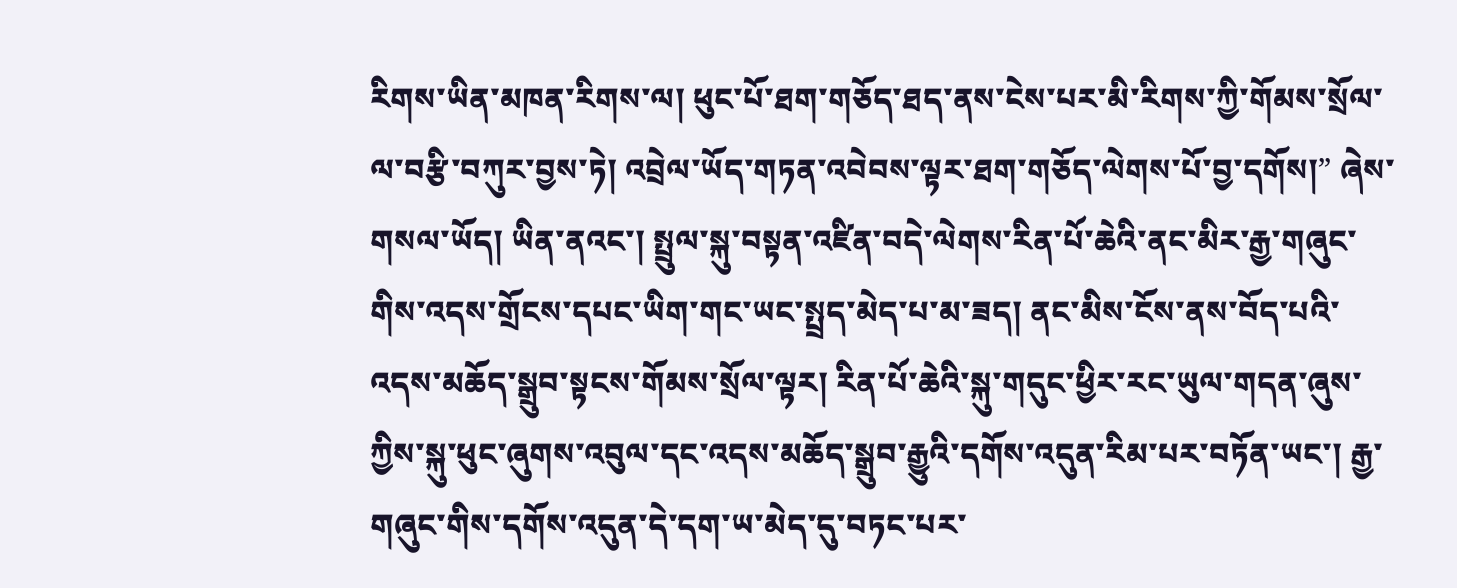རིགས་ཡིན་མཁན་རིགས་ལ། ཕུང་པོ་ཐག་གཅོད་ཐད་ནས་ངེས་པར་མི་རིགས་ཀྱི་གོམས་སྲོལ་ལ་བརྩི་བཀུར་བྱས་ཏེ། འབྲེལ་ཡོད་གཏན་འབེབས་ལྟར་ཐག་གཅོད་ལེགས་པོ་བྱ་དགོས།” ཞེས་གསལ་ཡོད། ཡིན་ནའང་། སྤྲུལ་སྐུ་བསྟན་འཛིན་བདེ་ལེགས་རིན་པོ་ཆེའི་ནང་མིར་རྒྱ་གཞུང་གིས་འདས་གྲོངས་དཔང་ཡིག་གང་ཡང་སྤྲད་མེད་པ་མ་ཟད། ནང་མིས་ངོས་ནས་བོད་པའི་འདས་མཆོད་སྒྲུབ་སྟངས་གོམས་སྲོལ་ལྟར། རིན་པོ་ཆེའི་སྐུ་གདུང་ཕྱིར་རང་ཡུལ་གདན་ཞུས་ཀྱིས་སྐུ་ཕུང་ཞུགས་འབུལ་དང་འདས་མཆོད་སྒྲུབ་རྒྱུའི་དགོས་འདུན་རིམ་པར་བཏོན་ཡང་། རྒྱ་གཞུང་གིས་དགོས་འདུན་དེ་དག་ཡ་མེད་དུ་བཏང་པར་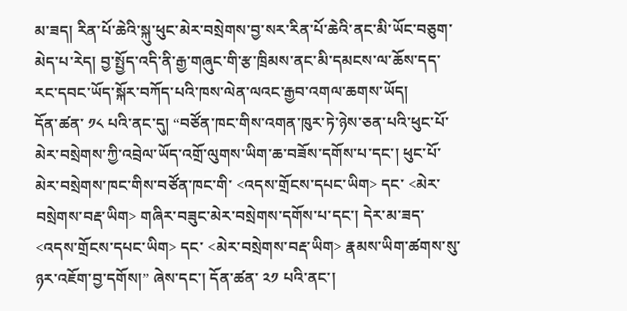མ་ཟད། རིན་པོ་ཆེའི་སྐུ་ཕུང་མེར་བསྲེགས་བྱ་སར་རིན་པོ་ཆེའི་ནང་མི་ཡོང་བཅུག་མེད་པ་རེད། བྱ་སྤྱོད་འདི་ནི་རྒྱ་གཞུང་གི་རྩ་ཁྲིམས་ནང་མི་དམངས་ལ་ཆོས་དད་རང་དབང་ཡོད་སྐོར་བཀོད་པའི་ཁས་ལེན་ལའང་རྒྱབ་འགལ་ཆགས་ཡོད།
དོན་ཚན་ ༡༨ པའི་ནང་དུ། “བཙོན་ཁང་གིས་འགན་ཁུར་ཏེ་ཉེས་ཅན་པའི་ཕུང་པོ་མེར་བསྲེགས་ཀྱི་འབྲེལ་ཡོད་འགྲོ་ལུགས་ཡིག་ཆ་བཟོས་དགོས་པ་དང་། ཕུང་པོ་མེར་བསྲེགས་ཁང་གིས་བཙོན་ཁང་གི་ <འདས་གྲོངས་དཔང་ཡིག> དང་ <མེར་བསྲེགས་བརྡ་ཡིག> གཞིར་བཟུང་མེར་བསྲེགས་དགོས་པ་དང་། དེར་མ་ཟད་ <འདས་གྲོངས་དཔང་ཡིག> དང་ <མེར་བསྲེགས་བརྡ་ཡིག> རྣམས་ཡིག་ཚགས་སུ་ཉར་འཇོག་བྱ་དགོས།” ཞེས་དང་། དོན་ཚན་ ༢༡ པའི་ནང་།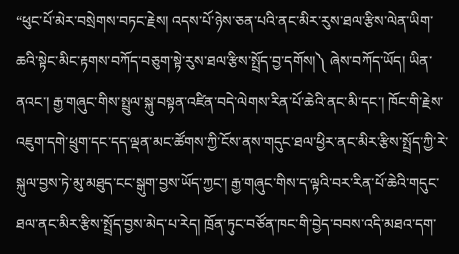“ཕུང་པོ་མེར་བསྲེགས་བཏང་རྗེས། འདས་པོ་ཉེས་ཅན་པའི་ནང་མིར་རུས་ཐལ་རྩིས་ལེན་ཡིག་ཆའི་སྟེང་མིང་རྟགས་བཀོད་བཅུག་སྟེ་རུས་ཐལ་རྩིས་སྤྲོད་བྱ་དགོས།༽ ཞེས་བཀོད་ཡོད། ཡིན་ནའང་། རྒྱ་གཞུང་གིས་སྤྲུལ་སྐུ་བསྟན་འཛིན་བདེ་ལེགས་རིན་པོ་ཆེའི་ནང་མི་དང་། ཁོང་གི་རྗེས་འཇུག་དགེ་ཕྲུག་དང་དད་ལྡན་མང་ཚོགས་ཀྱི་ངོས་ནས་གདུང་ཐལ་ཕྱིར་ནང་མིར་རྩིས་སྤྲོད་ཀྱི་རེ་སྐུལ་བྱས་ཏེ་མུ་མཐུད་ངང་སྒུག་བྱས་ཡོད་ཀྱང་། རྒྱ་གཞུང་གིས་ད་ལྟའི་བར་རིན་པོ་ཆེའི་གདུང་ཐལ་ནང་མིར་རྩིས་སྤྲོད་བྱས་མེད་པ་རེད། ཁྲོན་ཏུང་བཙོན་ཁང་གི་བྱེད་བབས་འདི་མཐའ་དག་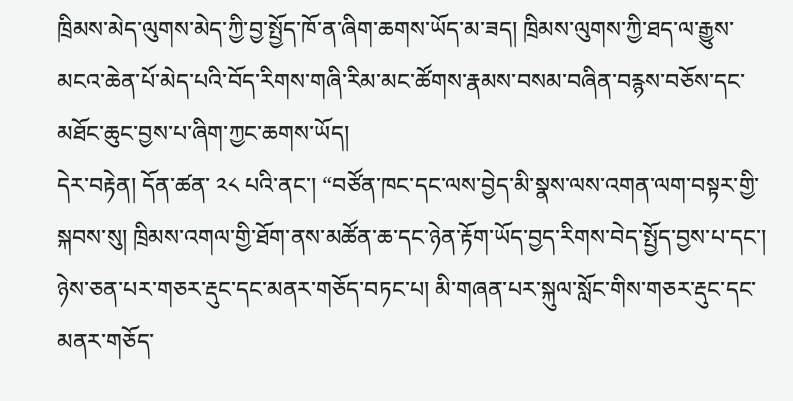ཁྲིམས་མེད་ལུགས་མེད་ཀྱི་བྱ་སྤྱོད་ཁོ་ན་ཞིག་ཆགས་ཡོད་མ་ཟད། ཁྲིམས་ལུགས་ཀྱི་ཐད་ལ་རྒྱུས་མངའ་ཆེན་པོ་མེད་པའི་བོད་རིགས་གཞི་རིམ་མང་ཚོགས་རྣམས་བསམ་བཞིན་བརྙས་བཅོས་དང་མཐོང་ཆུང་བྱས་པ་ཞིག་ཀྱང་ཆགས་ཡོད།
དེར་བརྟེན། དོན་ཚན་ ༢༨ པའི་ནང་། “བཙོན་ཁང་དང་ལས་བྱེད་མི་སྣས་ལས་འགན་ལག་བསྟར་གྱི་སྐབས་སུ། ཁྲིམས་འགལ་གྱི་ཐོག་ནས་མཚོན་ཆ་དང་ཉེན་རྟོག་ཡོད་བྱད་རིགས་བེད་སྤྱོད་བྱས་པ་དང་། ཉེས་ཅན་པར་གཅར་རྡུང་དང་མནར་གཅོད་བཏང་པ། མི་གཞན་པར་སྐུལ་སློང་གིས་གཅར་རྡུང་དང་མནར་གཅོད་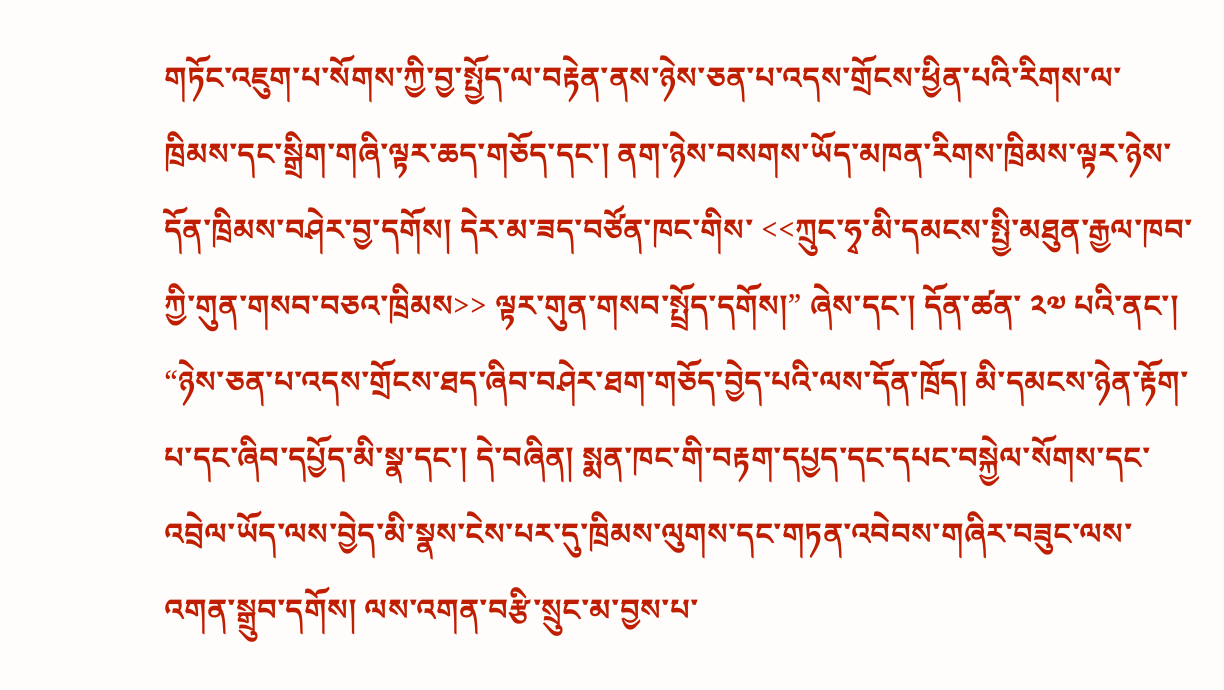གཏོང་འཇུག་པ་སོགས་ཀྱི་བྱ་སྤྱོད་ལ་བརྟེན་ནས་ཉེས་ཅན་པ་འདས་གྲོངས་ཕྱིན་པའི་རིགས་ལ་ཁྲིམས་དང་སྒྲིག་གཞི་ལྟར་ཆད་གཅོད་དང་། ནག་ཉེས་བསགས་ཡོད་མཁན་རིགས་ཁྲིམས་ལྟར་ཉེས་དོན་ཁྲིམས་བཤེར་བྱ་དགོས། དེར་མ་ཟད་བཙོན་ཁང་གིས་ <<ཀྲུང་ཧྭ་མི་དམངས་སྤྱི་མཐུན་རྒྱལ་ཁབ་ཀྱི་གུན་གསབ་བཅའ་ཁྲིམས>> ལྟར་གུན་གསབ་སྤྲོད་དགོས།” ཞེས་དང་། དོན་ཚན་ ༢༧ པའི་ནང་། “ཉེས་ཅན་པ་འདས་གྲོངས་ཐད་ཞིབ་བཤེར་ཐག་གཅོད་བྱེད་པའི་ལས་དོན་ཁྲོད། མི་དམངས་ཉེན་རྟོག་པ་དང་ཞིབ་དཔྱོད་མི་སྣ་དང་། དེ་བཞིན། སྨན་ཁང་གི་བརྟག་དཔྱད་དང་དཔང་བསྐྱེལ་སོགས་དང་འབྲེལ་ཡོད་ལས་བྱེད་མི་སྣས་ངེས་པར་དུ་ཁྲིམས་ལུགས་དང་གཏན་འབེབས་གཞིར་བཟུང་ལས་འགན་སྒྲུབ་དགོས། ལས་འགན་བརྩི་སྲུང་མ་བྱས་པ་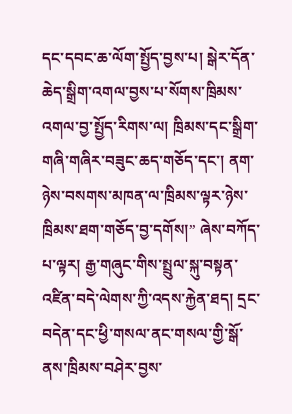དང་དབང་ཆ་ལོག་སྤྱོད་བྱས་པ། སྒེར་དོན་ཆེད་སྒྲིག་འགལ་བྱས་པ་སོགས་ཁྲིམས་འགལ་བྱ་སྤྱོད་རིགས་ལ། ཁྲིམས་དང་སྒྲིག་གཞི་གཞིར་བཟུང་ཆད་གཅོད་དང་། ནག་ཉེས་བསགས་མཁན་ལ་ཁྲིམས་ལྟར་ཉེས་ཁྲིམས་ཐག་གཅོད་བྱ་དགོས།” ཞེས་བཀོད་པ་ལྟར། རྒྱ་གཞུང་གིས་སྤྲུལ་སྐུ་བསྟན་འཛིན་བདེ་ལེགས་ཀྱི་འདས་རྐྱེན་ཐད། དྲང་བདེན་དང་ཕྱི་གསལ་ནང་གསལ་གྱི་སྒོ་ནས་ཁྲིམས་བཤེར་བྱས་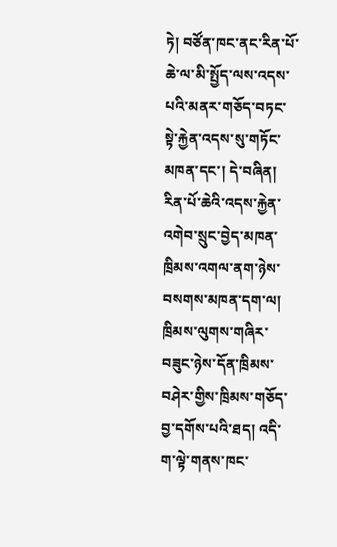ཏེ། བཙོན་ཁང་ནང་རིན་པོ་ཆེ་ལ་མི་སྤྱོད་ལས་འདས་པའི་མནར་གཅོད་བཏང་སྟེ་རྐྱེན་འདས་སུ་གཏོང་མཁན་དང་། དེ་བཞིན། རིན་པོ་ཆེའི་འདས་རྐྱེན་འགེབ་སྲུང་བྱེད་མཁན་ཁྲིམས་འགལ་ནག་ཉེས་བསགས་མཁན་དག་ལ། ཁྲིམས་ལུགས་གཞིར་བཟུང་ཉེས་དོན་ཁྲིམས་བཤེར་གྱིས་ཁྲིམས་གཅོད་བྱ་དགོས་པའི་ཐད། འདི་ག་ལྟེ་གནས་ཁང་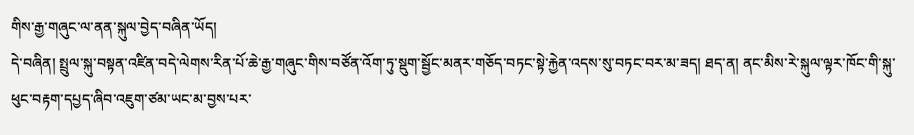གིས་རྒྱ་གཞུང་ལ་ནན་སྐུལ་བྱེད་བཞིན་ཡོད།
དེ་བཞིན། སྤྲུལ་སྐུ་བསྟན་འཛིན་བདེ་ལེགས་རིན་པོ་ཆེ་རྒྱ་གཞུང་གིས་བཙོན་འོག་ཏུ་སྡུག་སྦྱོང་མནར་གཅོད་བཏང་སྟེ་རྐྱེན་འདས་སུ་བཏང་བར་མ་ཟད། ཐད་ན། ནང་མིས་རེ་སྐུལ་ལྟར་ཁོང་གི་སྐུ་ཕུང་བརྟག་དཔྱད་ཞིབ་འཇུག་ཙམ་ཡང་མ་བྱས་པར་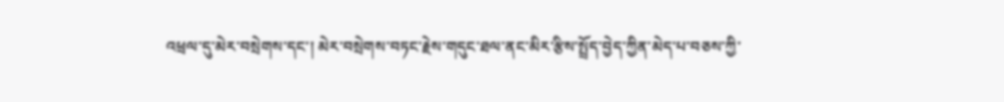འཕྲལ་དུ་མེར་བསྲེགས་དང་། མེར་བསྲེགས་བཏང་རྗེས་གདུང་ཐལ་ནང་མིར་རྩིས་སྤྲོད་བྱེད་ཀྱིན་མེད་པ་བཅས་ཀྱི་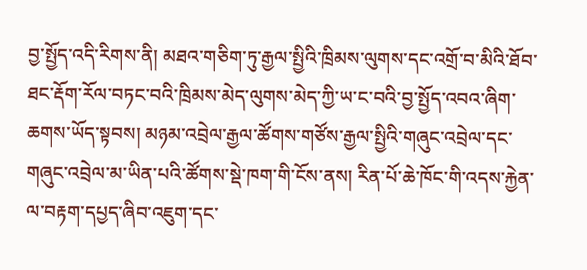བྱ་སྤྱོད་འདི་རིགས་ནི། མཐའ་གཅིག་ཏུ་རྒྱལ་སྤྱིའི་ཁྲིམས་ལུགས་དང་འགྲོ་བ་མིའི་ཐོབ་ཐང་རྡོག་རོལ་བཏང་བའི་ཁྲིམས་མེད་ལུགས་མེད་ཀྱི་ཡ་ང་བའི་བྱ་སྤྱོད་འབའ་ཞིག་ཆགས་ཡོད་སྟབས། མཉམ་འབྲེལ་རྒྱལ་ཚོགས་གཙོས་རྒྱལ་སྤྱིའི་གཞུང་འབྲེལ་དང་གཞུང་འབྲེལ་མ་ཡིན་པའི་ཚོགས་སྡེ་ཁག་གི་ངོས་ནས། རིན་པོ་ཆེ་ཁོང་གི་འདས་རྐྱེན་ལ་བརྟག་དཔྱད་ཞིབ་འཇུག་དང་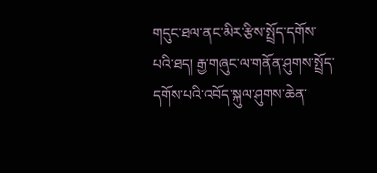གདུང་ཐལ་ནང་མིར་རྩིས་སྤྲོད་དགོས་པའི་ཐད། རྒྱ་གཞུང་ལ་གནོན་ཤུགས་སྤྲོད་དགོས་པའི་འབོད་སྐུལ་ཤུགས་ཆེན་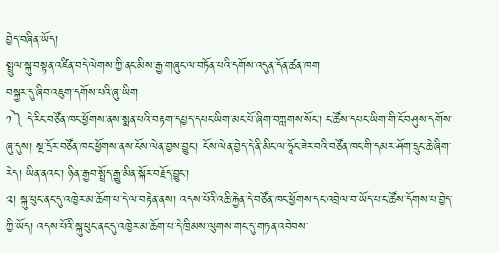བྱེད་བཞིན་ཡོད།
སྤྲུལ་སྐུ་བསྟན་འཛིན་བདེ་ལེགས་ཀྱི་ནང་མིས་རྒྱ་གཞུང་ལ་བཏོན་པའི་དགོས་འདུན་དོན་ཚན་ཁག
བསྐྱར་དུ་ཞིབ་འཇུག་དགོས་པའི་ཞུ་ཡིག
༡༽ དེ་རིང་བཙོན་ཁང་ཕྱོགས་ནས་སྨན་པའི་བརྟག་དཔྱད་དཔང་ཡིག་མང་པོ་ཞིག་བཀླགས་སོང་། ང་ཚོས་དཔང་ཡིག་གི་ངོ་བཤུས་དགོས་ཞུ་དུས། སྔ་དྲོར་བཙོན་ཁང་ཕྱོགས་ནས་ངོས་ལེན་བྱས་བྱུང་། ངོས་ལེན་བྱེད་དེ་ནི་མིང་ལ་ཧཱོང་ཟེར་བའི་བཙོན་ཁང་གི་དམར་ཤོག་དྲུང་ཆེ་ཞིག་རེད། ཡིན་ནའང་། ཉིན་རྒྱབ་སྤྲོད་རྒྱུ་མིན་སྐོར་བརྗོད་བྱུང་།
༢། སྐུ་ཕུང་ནང་དུ་འཁྱེར་མ་ཆོག་པ་དེ་ལ་བརྟེན་ནས། འདས་པོའི་འཆི་རྐྱེན་དེ་བཙོན་ཁང་ཕྱོགས་དང་འབྲེལ་བ་ཡོད་པ་ང་ཚོས་དོགས་པ་བྱེད་ཀྱི་ཡོད། འདས་པོའི་སྐུ་ཕུང་ནང་དུ་འཁྱེར་མ་ཆོག་པ་དེ་ཁྲིམས་ལུགས་གང་དུ་གཏན་འབེབས་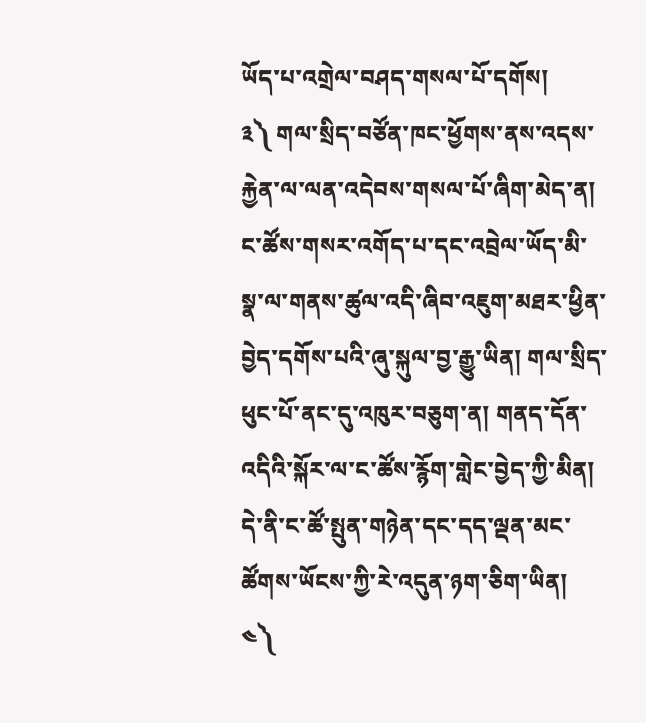ཡོད་པ་འགྲེལ་བཤད་གསལ་པོ་དགོས།
༣༽ གལ་སྲིད་བཙོན་ཁང་ཕྱོགས་ནས་འདས་རྐྱེན་ལ་ལན་འདེབས་གསལ་པོ་ཞིག་མེད་ན། ང་ཚོས་གསར་འགོད་པ་དང་འབྲེལ་ཡོད་མི་སྣ་ལ་གནས་ཚུལ་འདི་ཞིབ་འཇུག་མཐར་ཕྱིན་བྱེད་དགོས་པའི་ཞུ་སྐུལ་བྱ་རྒྱུ་ཡིན། གལ་སྲིད་ཕུང་པོ་ནང་དུ་འཁུར་བཅུག་ན། གནད་དོན་འདིའི་སྐོར་ལ་ང་ཚོས་རྙོག་གླེང་བྱེད་ཀྱི་མིན། དེ་ནི་ང་ཚོ་སྤུན་གཉེན་དང་དད་ལྡན་མང་ཚོགས་ཡོངས་ཀྱི་རེ་འདུན་ཉག་ཅིག་ཡིན།
༤༽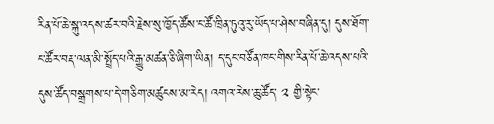རིན་པོ་ཆེ་སྐུ་འདས་ཚར་བའི་རྗེས་སུ་ཁྱོད་ཚོས་ང་ཚོ་ཁྲིན་ཏུའུ་རུ་ཡོད་པ་ཤེས་བཞིན་དུ། དུས་ཐོག་ང་ཚོར་བརྡ་ལན་མི་སྤྲོད་པའི་རྒྱུ་མཚན་ཅི་ཞིག་ཡིན། ད་དུང་བཙོན་ཁང་གིས་རིན་པོ་ཆེ་འདས་པའི་དུས་ཚོད་བསྒྲགས་པ་དེ་གཅིག་མཚུངས་མ་རེད། འགའ་རེས་ཆུ་ཚོད་ ༢ གྱི་སྟེང་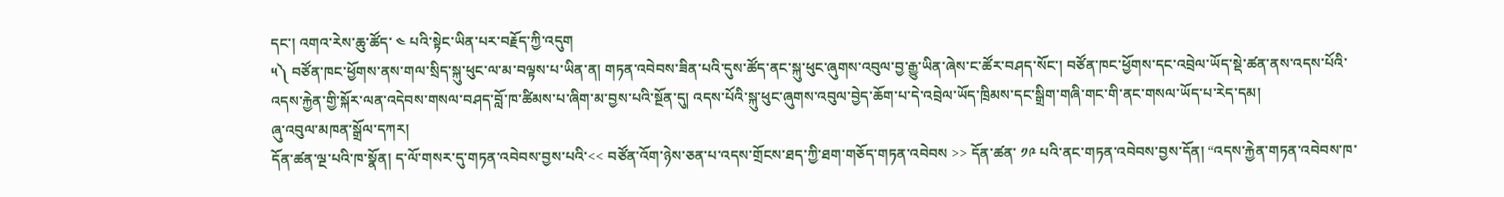དང་། འགའ་རེས་ཆུ་ཚོད་ ༤ པའི་སྟེང་ཡིན་པར་བརྗོད་ཀྱི་འདུག
༥༽ བཙོན་ཁང་ཕྱོགས་ནས་གལ་སྲིད་སྐུ་ཕུང་ལ་མ་བལྟས་པ་ཡིན་ན། གཏན་འབེབས་ཟིན་པའི་དུས་ཚོད་ནང་སྐུ་ཕུང་ཞུགས་འབུལ་བྱ་རྒྱུ་ཡིན་ཞེས་ང་ཚོར་བཤད་སོང་། བཙོན་ཁང་ཕྱོགས་དང་འབྲེལ་ཡོད་སྡེ་ཚན་ནས་འདས་པོའི་འདས་རྐྱེན་གྱི་སྐོར་ལན་འདེབས་གསལ་བཤད་བློ་ཁ་ཚིམས་པ་ཞིག་མ་བྱས་པའི་སྔོན་དུ། འདས་པོའི་སྐུ་ཕུང་ཞུགས་འབུལ་བྱེད་ཆོག་པ་དེ་འབྲེལ་ཡོད་ཁྲིམས་དང་སྒྲིག་གཞི་གང་གི་ནང་གསལ་ཡོད་པ་རེད་དམ།
ཞུ་འབུལ་མཁན་སྒྲོལ་དཀར།
དོན་ཚན་ལྔ་པའི་ཁ་སྣོན། ད་ལོ་གསར་དུ་གཏན་འབེབས་བྱས་པའི་<< བཙོན་འོག་ཉེས་ཅན་པ་འདས་གྲོངས་ཐད་ཀྱི་ཐག་གཅོད་གཏན་འབེབས >> དོན་ཚན་ ༡༩ པའི་ནང་གཏན་འབེབས་བྱས་དོན། “འདས་རྐྱེན་གཏན་འབེབས་ཁ་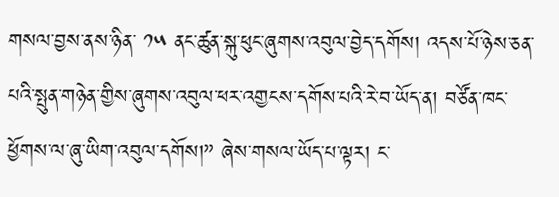གསལ་བྱས་ནས་ཉིན་ ༡༥ ནང་ཚུན་སྐུ་ཕུང་ཞུགས་འབུལ་བྱེད་དགོས། འདས་པོ་ཉེས་ཅན་པའི་སྤུན་གཉེན་གྱིས་ཞུགས་འབུལ་ཕར་འགྱངས་དགོས་པའི་རེ་བ་ཡོད་ན། བཙོན་ཁང་ཕྱོགས་ལ་ཞུ་ཡིག་འབུལ་དགོས།” ཞེས་གསལ་ཡོད་པ་ལྟར། ང་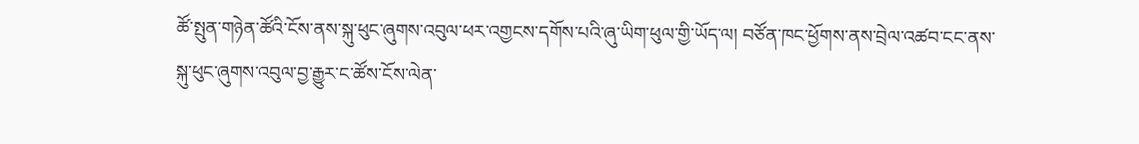ཚོ་སྤུན་གཉེན་ཚོའི་ངོས་ནས་སྐུ་ཕུང་ཞུགས་འབུལ་ཕར་འགྱངས་དགོས་པའི་ཞུ་ཡིག་ཕུལ་གྱི་ཡོད་ལ། བཙོན་ཁང་ཕྱོགས་ནས་བྲེལ་འཚབ་ངང་ནས་སྐུ་ཕུང་ཞུགས་འབུལ་བྱ་རྒྱུར་ང་ཚོས་ངོས་ལེན་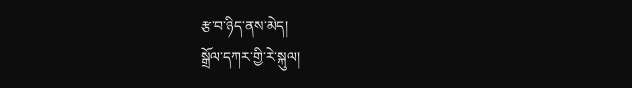རྩ་བ་ཉིད་ནས་མེད།
སྒྲོལ་དཀར་གྱི་རེ་སྐུལ།